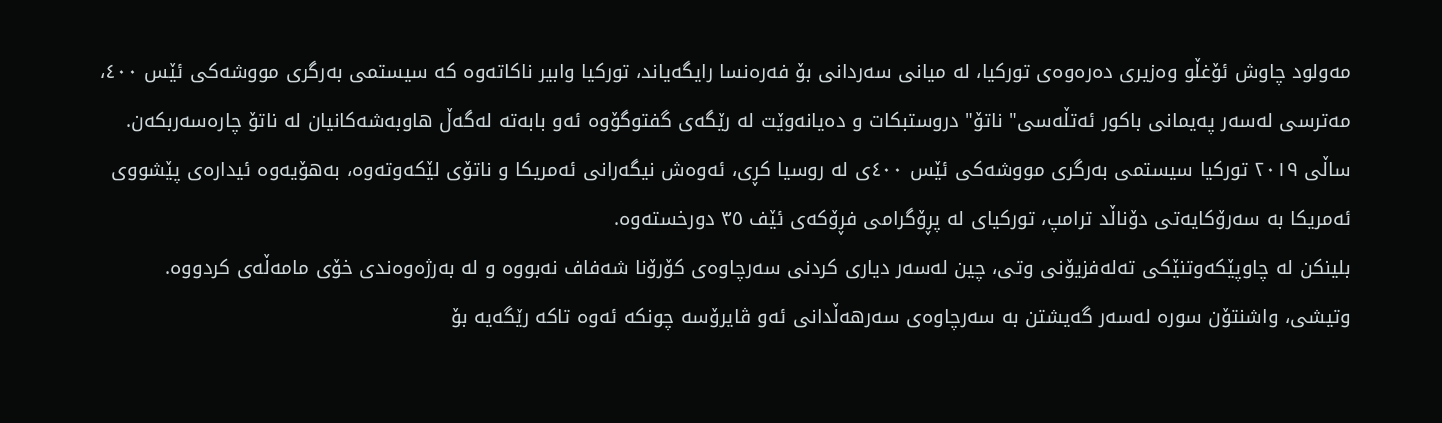مەولود چاوش ئۆغڵو وەزیری دەرەوەی تورکیا، لە میانی سەردانی بۆ فەرەنسا رایگەیاند، تورکیا وابیر ناکاتەوە کە سیستمی بەرگری مووشەکی ئێس ٤٠٠، مەترسی لەسەر پەیمانی باکور ئەتڵەسی" ناتۆ" دروستبکات و دەیانەوێت لە رێگەی گفتوگۆوە ئەو بابەتە لەگەڵ ھاوبەشەکانیان لە ناتۆ چارەسەربکەن.
ساڵی ٢٠١٩ تورکیا سیستمی بەرگری مووشەکی ئێس ٤٠٠ی لە روسیا کڕی، ئەوەش نیگەرانی ئەمریکا و ناتۆی لێکەوتەوە، بەھۆیەوە ئیدارەی پێشووی ئەمریکا بە سەرۆکایەتی دۆناڵد ترامپ، تورکیای لە پڕۆگرامی فڕۆکەی ئێف ٣٥ دورخستەوە.
بلینکن لە چاوپێکەوتنێکی تەلەفزیۆنی وتی، چین لەسەر دیاری کردنی سەرچاوەی کۆرۆنا شەفاف نەبووە و لە بەرژەوەندی خۆی مامەڵەی کردووە.
وتیشی، واشنتۆن سورە لەسەر گەیشتن بە سەرچاوەی سەرھەڵدانی ئەو ڤایرۆسە چونکە ئەوە تاکە رێگەیە بۆ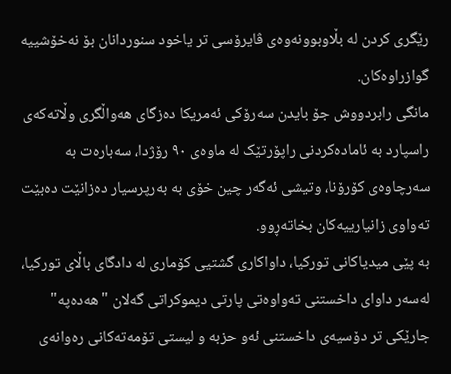رێگری کردن لە بڵاوبوونەوەی ڤایرۆسی تر یاخود سنوردانان بۆ نەخۆشییە گوازراوەکان.
مانگی رابردووش جۆ بایدن سەرۆکی ئەمریکا دەزگای ھەواڵگری وڵاتەکەی راسپارد بە ئامادەکردنی راپۆرتێک لە ماوەی ٩٠ رۆژدا، سەبارەت بە سەرچاوەی کۆرۆنا، وتیشی ئەگەر چین خۆی بە بەرپرسیار دەزانێت دەبێت تەواوی زانیارییەکان بخاتەڕوو.
بە پێی میدیاکانی تورکیا، داواکاری گشتیی کۆماری لە دادگای باڵای تورکیا، لەسەر داوای داخستنی تەواوەتی پارتی دیموکراتی گەلان "ھەدەپە" جارێکی تر دۆسیەی داخستنی ئەو حزبە و لیستی تۆمەتەکانی رەوانەی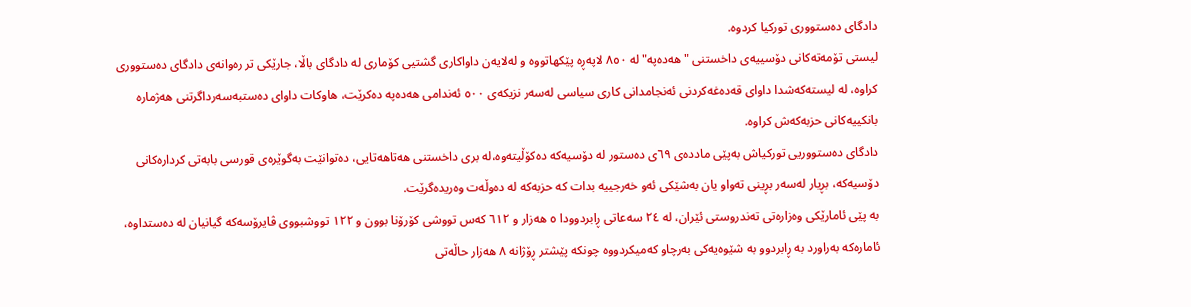دادگای دەستووری تورکیا کردوە.
لیستی تۆمەتەکانی دۆسییەی داخستنی "ھەدەپە"لە ٨٥٠ لاپەڕە پێکھاتووە و لەلایەن داواکاری گشتیی کۆماری لە دادگای باڵا، جارێکی تر رەوانەی دادگای دەستووری کراوە، لە لیستەکەشدا داوای قەدەغەکردنی ئەنجامدانی کاری سیاسی لەسەر نزیکەی ٥٠٠ ئەندامی ھەدەپە دەکرێت، ھاوکات داوای دەستبەسەرداگرتنی ھەژمارە بانکییەکانی حزبەکەش کراوە.
دادگای دەستووریی تورکیاش بەپێی ماددەی ٦٩ی دەستور لە دۆسیەکە دەکۆڵیتەوە،لە بری داخستنی ھەتاھەتایی، دەتوانێت بەگوێرەی قورسی بابەتی کردارەکانی دۆسیەکە، بڕیار لەسەر بڕینی تەواو یان بەشێکی ئەو خەرجییە بدات کە حزبەکە لە دەوڵەت وەریدەگرێت.
بە پێی ئامارێکی وەزارەتی تەندروستی ئێران، لە ٢٤ سەعاتی ڕابردوودا ٥ ھەزار و ٦١٢ کەس تووشی کۆرۆنا بوون و ١٢٢ تووشبووی ڤایرۆسەکە گیانیان لە دەستداوە، ئامارەکە بەراورد بە ڕابردوو بە شێوەیەکی بەرچاو کەمیکردووە چونکە پێشتر ڕۆژانە ٨ ھەزار حاڵەتی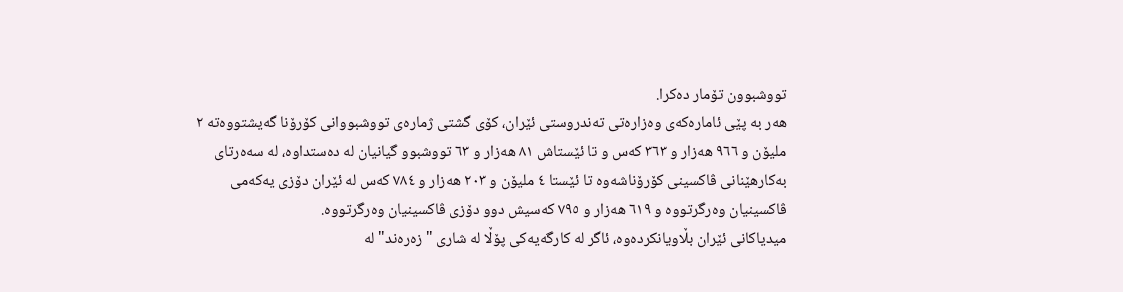تووشبوون تۆمار دەکرا.
ھەر بە پێی ئامارەکەی وەزارەتی تەندروستی ئێران، کۆی گشتی ژمارەی تووشبووانی کۆرۆنا گەیشتووەتە ٢ ملیۆن و ٩٦٦ ھەزار و ٣٦٣ کەس و تا ئێستاش ٨١ ھەزار و ٦٣ تووشبوو گیانیان لە دەستداوە، لە سەەرتای بەکارھێنانی ڤاکسینی کۆرۆناشەوە تا ئێستا ٤ ملیۆن و ٢٠٣ ھەزار و ٧٨٤ کەس لە ئێران دۆزی یەکەمی ڤاکسینیان وەرگرتووە و ٦١٩ ھەزار و ٧٩٥ کەسیش دوو دۆزی ڤاکسینیان وەرگرتووە.
میدیاکانی ئێران بڵاویانکردەوە، ئاگر لە کارگەیەکی پۆڵا لە شاری "زەرەند" لە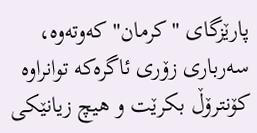پارێزگای "کرمان" کەوتەوە، سەرباری زۆری ئاگرەکە توانراوە کۆنترۆڵ بکرێت و ھیچ زیانێکی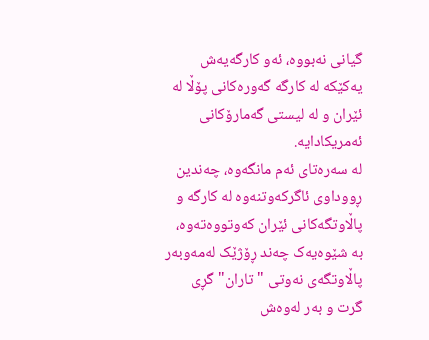گیانی نەبووە، ئەو کارگەیەش یەکێکە لە کارگە گەورەکانی پۆڵا لە ئێران و لە لیستی گەمارۆکانی ئەمریکادایە.
لە سەرەتای ئەم مانگەوە، چەندین ڕووداوی ئاگرکەوتنەوە لە کارگە و پاڵاوتگەکانی ئێران کەوتووەتەوە، بە شێوەیەک چەند ڕۆژێک لەمەوبەر پاڵاوتگەی نەوتی "تاران" گڕی گرت و بەر لەوەش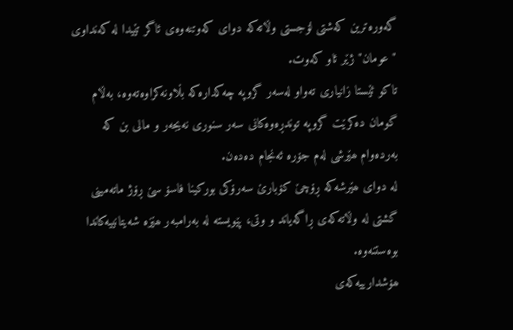گەورەترین کەشتی لۆجستی وڵاتەکە دوای کەوتنەوەی ئاگر تێیدا لە کەنداوی "عومان" ژێر ئاو کەوت.
تاکو ئێستا زانیاری تەواو لەسەر گروپە چەکدارەکە بڵاونەکراوەتەوە، بەڵام گومان دەکرێت گروپە توندڕەوەکانی سەر سنوری نەیجەر و مالی بن کە بەردەوام ھێرشی لەم جۆرە ئەنجام دەدەن.
لە دوای ھێرشەکە ڕۆچێ کۆبارێ سەرۆکی بورکینا فاسۆ سێ ڕۆژ ماتەمینی گشتی لە وڵاتەکەی ڕاگەیاند و وتی، پێویستە لە بەرامبەر ھێزە شەیتانییەکاندا بوەستنەوە.
ھۆشدارییەکەی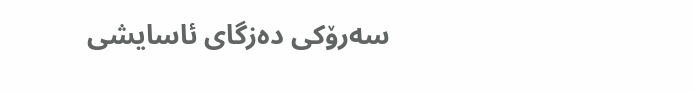سەرۆکی دەزگای ئاسایشی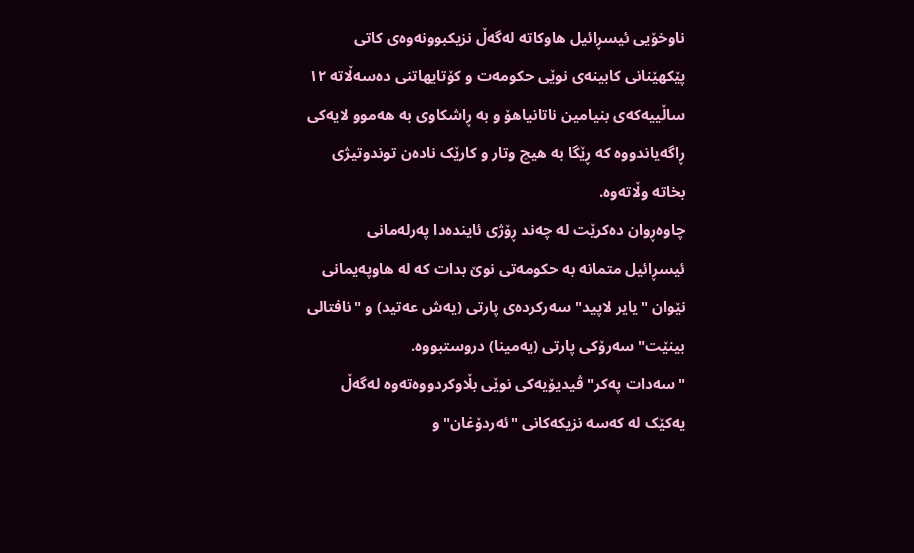ناوخۆیی ئیسڕائیل ھاوکاتە لەگەڵ نزیکبوونەوەی کاتی پێکھێنانی کابینەی نوێی حکومەت و کۆتایھاتنی دەسەڵاتە ١٢ ساڵییەکەی بنیامین ناتانیاھۆ و بە ڕاشکاوی بە ھەموو لایەکی ڕاگەیاندووە کە ڕێگا بە ھیچ وتار و کارێک نادەن توندوتیژی بخاتە وڵاتەوە.
چاوەڕوان دەکرێت لە چەند ڕۆژی ئایندەدا پەرلەمانی ئیسڕائیل متمانە بە حکومەتی نوێ بدات کە لە ھاوپەیمانی نێوان "یایر لاپید" سەرکردەی پارتی (یەش عەتید) و "نافتالی بینێت" سەرۆکی پارتی (یەمینا) دروستبووە.
"سەدات پەکر" ڤیدیۆیەکی نوێی بڵاوکردووەتەوە لەگەڵ یەکێک لە کەسە نزیکەکانی "ئەردۆغان" و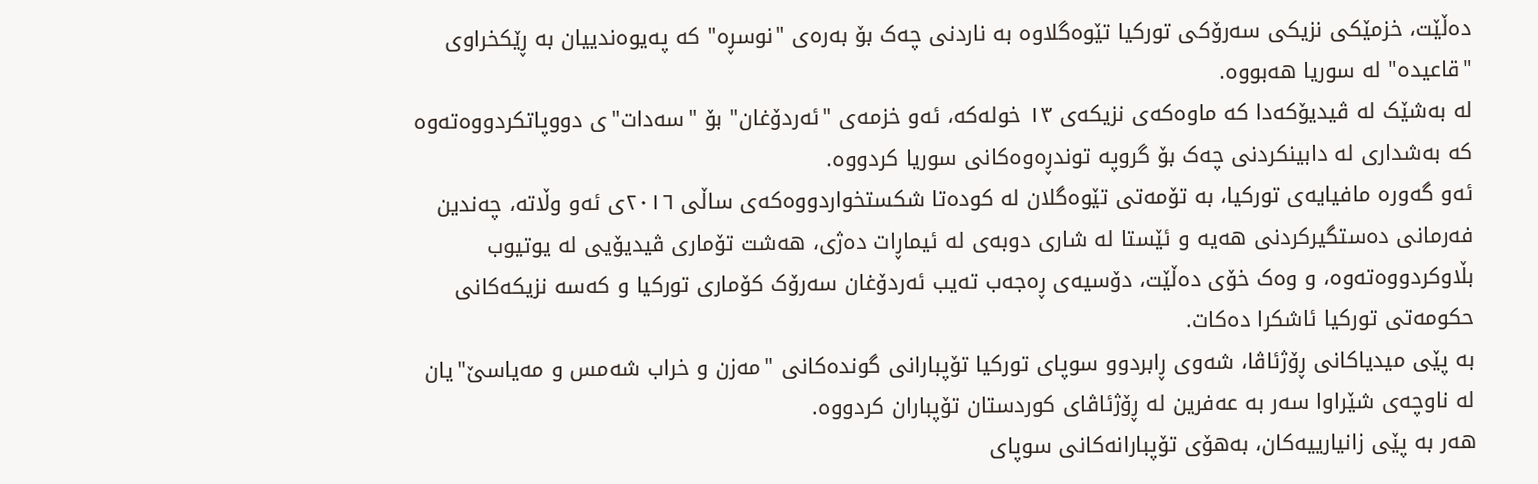دەڵێت، خزمێکی نزیکی سەرۆکی تورکیا تێوەگلاوە بە ناردنی چەک بۆ بەرەی "نوسڕە" کە پەیوەندییان بە ڕێکخراوی "قاعیدە" لە سوریا ھەبووە.
لە بەشێک لە ڤیدیۆکەدا کە ماوەکەی نزیکەی ١٣ خولەکە، ئەو خزمەی "ئەردۆغان" بۆ "سەدات"ی دووپاتکردووەتەوە کە بەشداری لە دابینکردنی چەک بۆ گروپە توندڕەوەکانی سوریا کردووە.
ئەو گەورە مافیایەی تورکیا، بە تۆمەتی تێوەگلان لە کودەتا شکستخواردووەکەی ساڵی ٢٠١٦ی ئەو وڵاتە، چەندین فەرمانی دەستگیرکردنی ھەیە و ئێستا لە شاری دوبەی لە ئیماڕات دەژی، ھەشت تۆماری ڤیدیۆیی لە یوتیوب بڵاوکردووەتەوە، و وەک خۆی دەڵێت، دۆسیەی ڕەجەب تەیب ئەردۆغان سەرۆک کۆماری تورکیا و کەسە نزیکەکانی حکومەتی تورکیا ئاشکرا دەکات.
بە پێی میدیاکانی ڕۆژئاڤا، شەوی ڕابردوو سوپای تورکیا تۆپبارانی گوندەکانی "مەزن و خراب شەمس و مەیاسێ"یان لە ناوچەی شێراوا سەر بە عەفرین لە ڕۆژئاڤای کوردستان تۆپباران کردووە.
ھەر بە پێی زانیارییەکان، بەھۆی تۆپبارانەکانی سوپای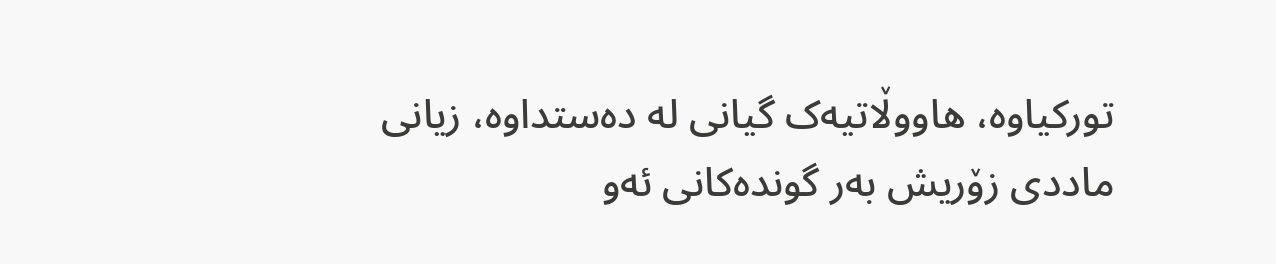تورکیاوە، ھاووڵاتیەک گیانی لە دەستداوە، زیانی ماددی زۆریش بەر گوندەکانی ئەو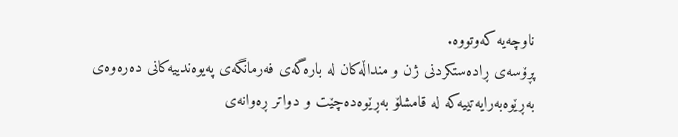ناوچەیە کەوتووە.
پڕۆسەی ڕادەستکردنی ژن و منداڵەکان لە بارەگەی فەرمانگەی پەیوەندییەکانی دەرەوەی بەڕێوەبەرایەتییەکە لە قامشلۆ بەڕێوەدەچێت و دواتر ڕەوانەی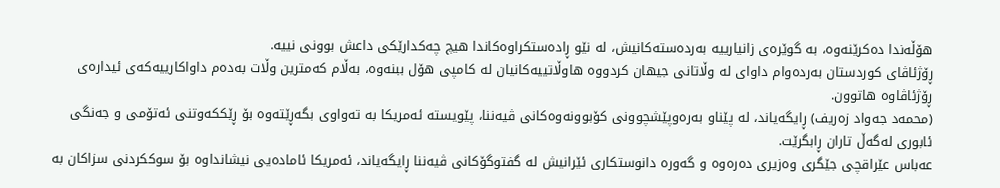ھۆڵەندا دەکرێنەوە، بە گوێرەی زانیارییە بەردەستەکانیش، لە نێو ڕادەستکراوەکاندا ھیچ چەکدارێکی داعش بوونی نییە.
ڕۆژئاڤای کوردستان بەردەوام داوای لە وڵاتانی جیھان کردووە ھاوڵاتییەکانیان لە کامپی ھۆل ببنەوە، بەڵام کەمترین وڵات بەدەم داواکارییەکەی ئیدارەی ڕۆژئاڤاوە ھاتوون.
(محمەد جەواد زەریف) ڕایگەیاند، لە پێناو بەرەوپێشچوونی کۆبوونەوەکانی ڤیەننا، پێویستە ئەمریکا بە تەواوی بگەڕێتەوە بۆ ڕێککەوتنی ئەتۆمی و جەنگی ئابوری لەگەڵ تاران ڕابگرێت.
عەباس عێراقچی جێگری وەزیری دەرەوە و گەورە دانوستکاری ئێرانیش لە گفتوگۆکانی ڤیەننا ڕایگەیاند، ئەمریکا ئامادەیی نیشانداوە بۆ سوککردنی سزاکان بە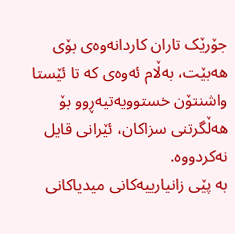جۆرێک تاران کاردانەوەی بۆی ھەبێت، بەڵام ئەوەی کە تا ئێستا واشنتۆن خستوویەتیەڕوو بۆ ھەڵگرتنی سزاکان، ئێرانی قایل نەکردووە.
بە پێی زانیارییەکانی میدیاکانی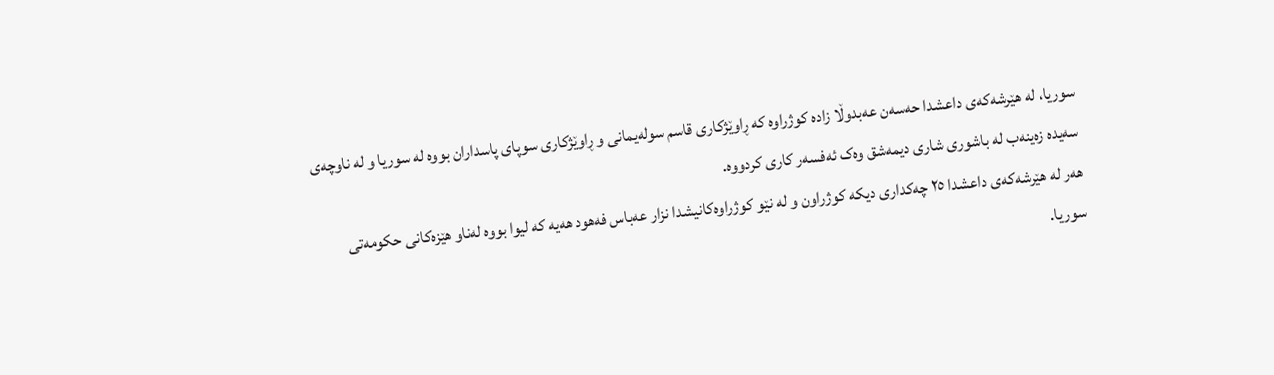سوریا، لە ھێرشەکەی داعشدا حەسەن عەبدوڵا زادە کوژراوە کە ڕاوێژکاری قاسم سولەیمانی و ڕاوێژکاری سوپای پاسداران بووە لە سوریا و لە ناوچەی سەیدە زەینەب لە باشوری شاری دیمەشق وەک ئەفسەر کاری کردووە.
ھەر لە ھێرشەکەی داعشدا ٢٥ چەکداری دیکە کوژراون و لە نێو کوژراوەکانیشدا نزار عەباس فەھود ھەیە کە لیوا بووە لەناو ھێزەکانی حکومەتی سوریا.